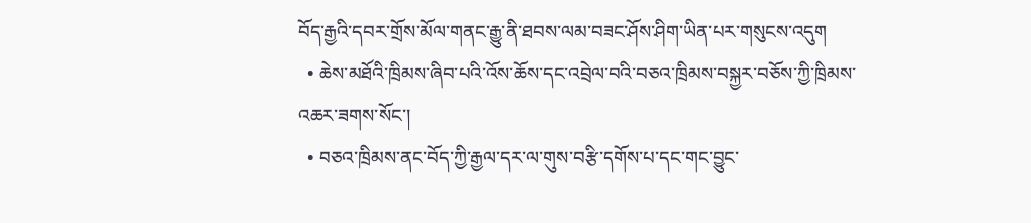བོད་རྒྱའི་དབར་གྲོས་མོལ་གནང་རྒྱུ་ནི་ཐབས་ལམ་བཟང་ཤོས་ཤིག་ཡིན་པར་གསུངས་འདུག
  • ཆེས་མཐོའི་ཁྲིམས་ཞིབ་པའི་འོས་ཆོས་དང་འབྲེལ་བའི་བཅའ་ཁྲིམས་བསྐྱར་བཅོས་ཀྱི་ཁྲིམས་འཆར་ཟགས་སོང་།
  • བཅའ་ཁྲིམས་ནང་བོད་ཀྱི་རྒྱལ་དར་ལ་གུས་བརྩི་དགོས་པ་དང་གང་བྱུང་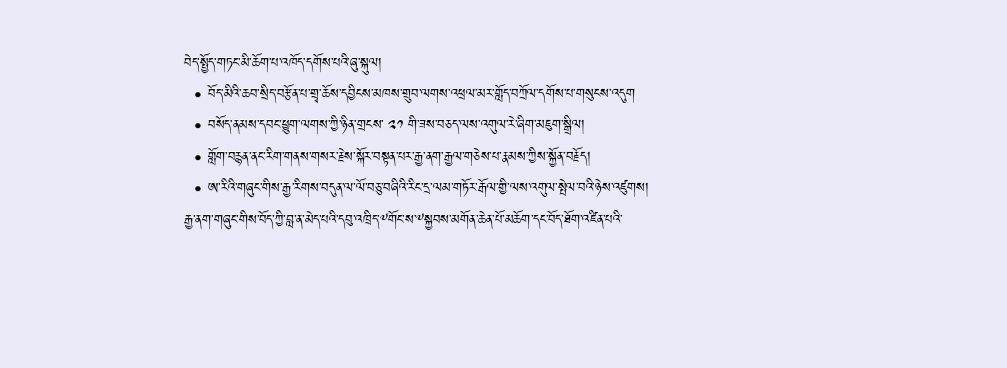བེད་སྤྱོད་གཏང་མི་ཆོག་པ་འཁོད་དགོས་པའི་ཞུ་སྐུལ།
  • བོད་མིའི་ཆབ་སྲིད་བརྩོན་པ་གྲྭ་ཆོས་དབྱིངས་མཁས་གྲུབ་ལགས་འཕྲལ་མར་གློད་བཀྲོལ་དགོས་པ་གསུངས་འདུག
  • བསོད་ནམས་དབང་ཕྱུག་ལགས་ཀྱི་ཉིན་གྲངས་ ༢༡ གི་ཟས་བཅད་ལས་འགུལ་རེ་ཞིག་མཇུག་སྒྲིལ།
  • གློག་བརྙན་ནང་རིག་གནས་གསར་རྗེས་སྐོར་བསྟན་པར་རྒྱ་ནག་རྒྱལ་གཅེས་པ་རྣམས་ཀྱིས་སྐྱོན་བརྗོད།
  • ཨ་རིའི་གཞུང་གིས་རྒྱ་རིགས་བདུན་ལ་ལོ་བཅུ་བཞིའི་རིང་དྲ་ལམ་གཏོར་རྒོལ་གྱི་ལས་འགུལ་སྤེལ་བའི་ཉེས་འཛུགས།
རྒྱ་ནག་གཞུང་གིས་བོད་ཀྱི་བླ་ན་མེད་པའི་དབུ་འཁྲིད་༸གོང་ས་༸སྐྱབས་མགོན་ཆེན་པོ་མཆོག་དང་བོད་ཐོག་འཛིན་པའི་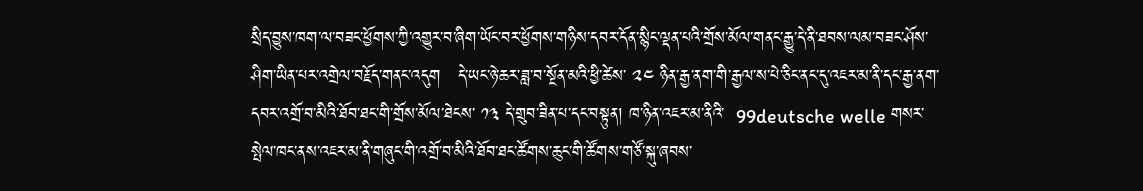སྲིད་བྱུས་ཁག་ལ་བཟང་ཕྱོགས་ཀྱི་འགྱུར་བ་ཞིག་ཡོང་བར་ཕྱོགས་གཉིས་དབར་དོན་སྙིང་ལྡན་པའི་གྲོས་མོལ་གནང་རྒྱུ་དེ་ནི་ཐབས་ལམ་བཟང་ཤོས་ཤིག་ཡིན་པར་འགྲེལ་བརྗོད་གནང་འདུག   དེ་ཡང་ཉེ་ཆར་ཟླ་བ་སྔོན་མའི་ཕྱི་ཚེས་ ༢༤ ཉིན་རྒྱ་ནག་གི་རྒྱལ་ས་པེ་ཅིང་ནང་དུ་འཇར་མ་ནི་དང་རྒྱ་ནག་དབར་འགྲོ་བ་མིའི་ཐོབ་ཐང་གི་གྲོས་མོལ་ཐེངས་ ༡༣ དེ་གྲུབ་ཟིན་པ་དང་བསྟུན། ཁ་ཉིན་འཇར་མ་ནིའི་  99deutsche welle གསར་སྤེལ་ཁང་ནས་འཇར་མ་ནི་གཞུང་གི་འགྲོ་བ་མིའི་ཐོབ་ཐང་ཚོགས་ཆུང་གི་ཚོགས་གཙོ་སྐུ་ཞབས་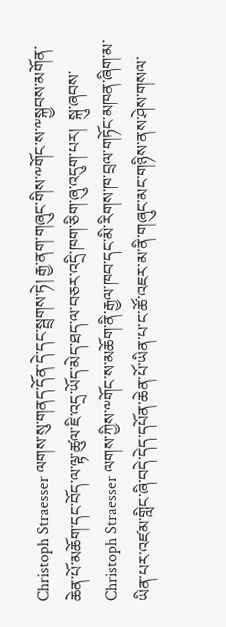Christoph Straesser ལགས་སུ་གནད་དོན་དེ་དང་སྦྲགས་ཏེ། རྒྱ་ནག་གཞུང་གིས་༸གོང་ས་༸སྐྱབས་མགོན་ཆེན་པོ་མཆོག་དང་བོད་ལ་ལྟ་ཚུལ་ཇི་འདྲ་ཡོད་མེད་ཐད་ལ་བཅར་འདྲི་ཁག་ཅིག་ཞུ་འདུག་པར།  སྐུ་ཞབས་ Christoph Straesser ལགས་ཀྱིས་༸གོང་ས་མཆོག་ནི་རྒྱལ་ཁབ་དང་མི་རིགས་ཁ་བྲལ་གཏོང་མཁན་ཞིག་མ་ཡིན་པར་འཛམ་གླིང་ཞི་བདེ་དེད་དཔོན་ཆེན་པོ་ཡིན་པ་ང་ཚོ་འཇར་མ་ནི་གཞུང་མང་གཉིས་ནས་ཤེས་གསལ་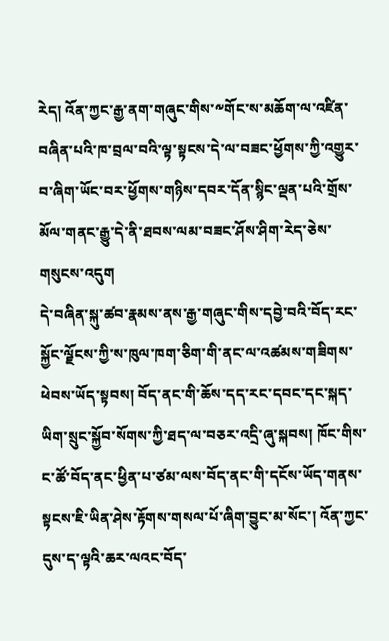རེད། འོན་ཀྱང་རྒྱ་ནག་གཞུང་གིས་༸གོང་ས་མཆོག་ལ་འཛིན་བཞིན་པའི་ཁ་བྲལ་བའི་ལྟ་སྟངས་དེ་ལ་བཟང་ཕྱོགས་ཀྱི་འགྱུར་བ་ཞིག་ཡོང་བར་ཕྱོགས་གཉིས་དབར་དོན་སྙིང་ལྡན་པའི་གྲོས་མོལ་གནང་རྒྱུ་དེ་ནི་ཐབས་ལམ་བཟང་ཤོས་ཤིག་རེད་ཅེས་གསུངས་འདུག
དེ་བཞིན་སྐུ་ཚབ་རྣམས་ནས་རྒྱ་གཞུང་གིས་དབྱེ་བའི་བོད་རང་སྐྱོང་ལྗོངས་ཀྱི་ས་ཁུལ་ཁག་ཅིག་གི་ནང་ལ་འཚམས་གཟིགས་ཕེབས་ཡོད་སྟབས། བོད་ནང་གི་ཆོས་དད་རང་དབང་དང་སྐད་ཡིག་སྲུང་སྐྱོབ་སོགས་ཀྱི་ཐད་ལ་བཅར་འདྲི་ཞུ་སྐབས། ཁོང་གིས་ང་ཚོ་བོད་ནང་ཕྱིན་པ་ཙམ་ལས་བོད་ནང་གི་དངོས་ཡོད་གནས་སྟངས་ཇི་ཡིན་ཤེས་རྟོགས་གསལ་པོ་ཞིག་བྱུང་མ་སོང་། འོན་ཀྱང་དུས་ད་ལྟའི་ཆར་ལའང་བོད་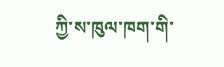ཀྱི་ས་ཁུལ་ཁག་གི་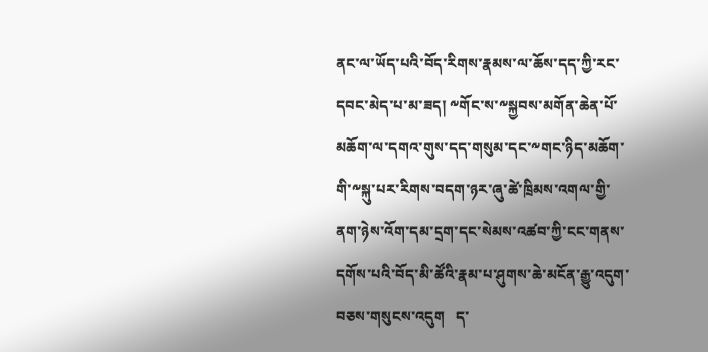ནང་ལ་ཡོད་པའི་བོད་རིགས་རྣམས་ལ་ཆོས་དད་ཀྱི་རང་དབང་མེད་པ་མ་ཟད། ༸གོང་ས་༸སྐྱབས་མགོན་ཆེན་པོ་མཆོག་ལ་དགའ་གུས་དད་གསུམ་དང་༸གང་ཉིད་མཆོག་གི་༸སྐུ་པར་རིགས་བདག་ཉར་ཞུ་ཚེ་ཁྲིམས་འགལ་གྱི་ནག་ཉེས་འོག་དམ་དྲག་དང་སེམས་འཚབ་ཀྱི་ངང་གནས་དགོས་པའི་བོད་མི་ཚོའི་རྣམ་པ་ཤུགས་ཆེ་མངོན་རྒྱུ་འདུག་བཅས་གསུངས་འདུག   ད་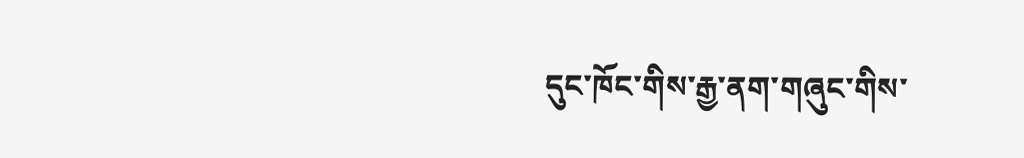དུང་ཁོང་གིས་རྒྱ་ནག་གཞུང་གིས་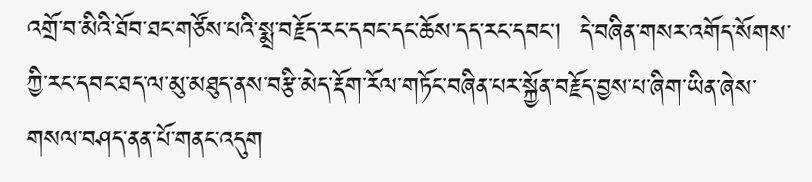འགྲོ་བ་མིའི་ཐོབ་ཐང་གཙོས་པའི་སྨྲ་བརྗོད་རང་དབང་དང་ཆོས་དད་རང་དབང།  དེ་བཞིན་གསར་འགོད་སོགས་ཀྱི་རང་དབང་ཐད་ལ་མུ་མཐུད་ནས་བརྩི་མེད་རྡོག་རོལ་གཏོང་བཞིན་པར་སྐྱོན་བརྗོད་བྱས་པ་ཞིག་ཡིན་ཞེས་གསལ་བཤད་ནན་པོ་གནང་འདུག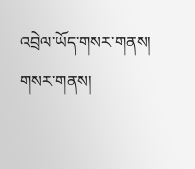འབྲེལ་ཡོད་གསར་གནས།
གསར་གནས།